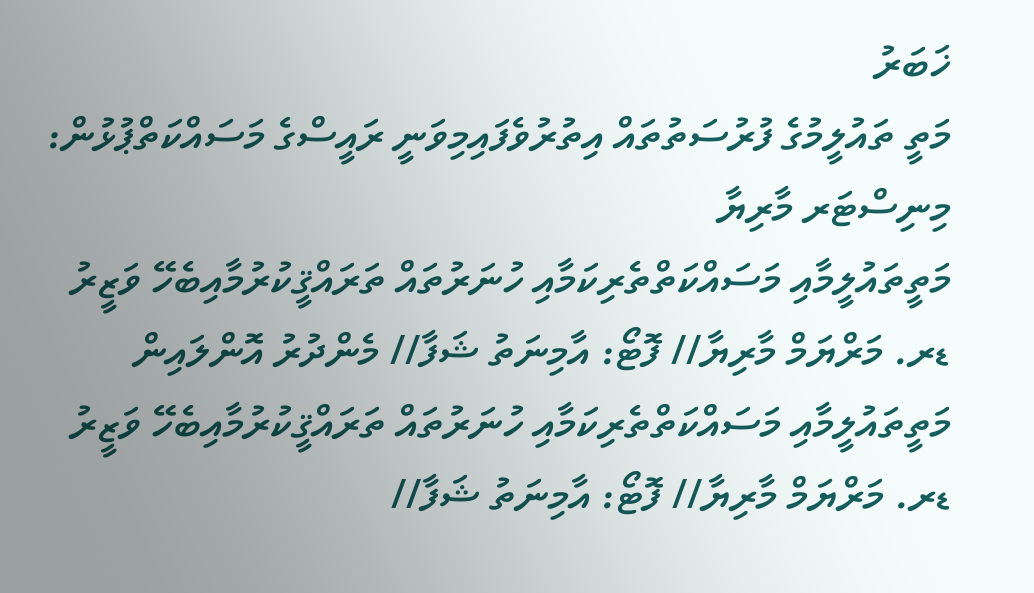ޚަބަރު
މަތީ ތައުލީމުގެ ފުރުސަތުތައް އިތުރުވެފައިމިވަނީ ރައީސްގެ މަސައްކަތްޕުޅުން: މިނިސްޓަރ މާރިޔާ
މަތީތައުލީމާއި މަސައްކަތްތެރިކަމާއި ހުނަރުތައް ތަރައްޤީކުރުމާއިބެހޭ ވަޒީރު ޑރ. މަރްޔަމް މާރިޔާ// ފޮޓޯ: އާމިނަތު ޝަފާ// މެންދުރު އޮންލައިން
މަތީތައުލީމާއި މަސައްކަތްތެރިކަމާއި ހުނަރުތައް ތަރައްޤީކުރުމާއިބެހޭ ވަޒީރު ޑރ. މަރްޔަމް މާރިޔާ// ފޮޓޯ: އާމިނަތު ޝަފާ//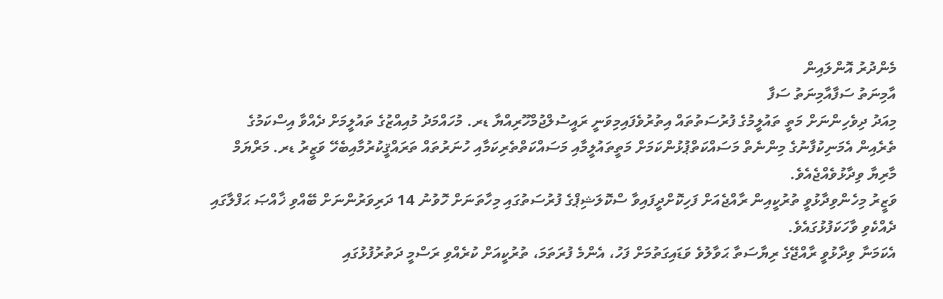މެންދުރު އޮންލައިން
އާމިނަތު ސަފާއާމިނަތު ސަފާ
މިއަދު ދިވެހިންނަށް މަތީ ތައުލީމުގެ ފުރުސަތުތައް އިތުރުވެފައިމިވަނީ ރައީސުލްޖުމްހޫރިއްޔާ ޑރ. މުހައްމަދު މުއިއްޒުގެ ތައުލީމަށް ދެއްވާ އިސްކަމުގެ ތެރެއިން އެމަނިކުފާނުގެ މިންނެތް މަސައްކަތްޕުޅުންކަމަށް މަތީތައުލީމާއި މަސައްކަތްތެރިކަމާއި ހުނަރުތައް ތަރައްޤީކުރުމާއިބެހޭ ވަޒީރު ޑރ. މަރްޔަމް މާރިޔާ ވިދާޅުވެއްޖެއެވެ.
ވަޒީރު މިހެންވިދާޅުވީ ތުރުކީއިން ރާއްޖެއަށް ފަހިކޮށްދީފައިވާ ސްކޮލަޝިޕްގެ ފުރުސަތުގައި މިހާތަނަށް ހޮވުނު 14 ދަރިވަރުންނަށް ބޭއްވި ޚާއްޞަ ޙަފްލާގައި ދެއްކެވި ވާހަކަފުޅުގައެވެ.
އެކަމަނާ ވިދާޅުވީ ރާއްޖޭގެ ރިޔާސަތާ ޙަވާލުވެ ވަޑައިގަތުމަށް ފަހު، އެންމެ ފުރަތަމަ، ތުރުކީއަށް ކުރެއްވި ރަސްމީ ދަތުރުފުޅުގައި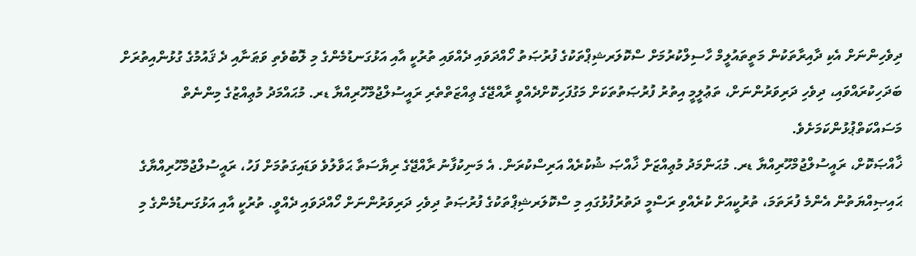ދިވެހިންނަށް އެކި ދާއިރާތަކުން މަތީތައުލީމް ހާސިލްކުރުމަށް ސްކޮލަރޝިޕްތަކުގެ ފުރުޞަތު ހޯއްދަވައި ދެއްވައި ތުރުކީ އާއި އަޅުގަނޑުމެންގެ މި ލޮބުވެތި ވަޠަނާއި ދެ ޤައުމުގެ ގުޅުންއިތުރަށް ބަދަހިކުރައްވައި، ދިވެހި ދަރިވަރުންނަށް، ތަޢުލީމީ އިތުރު ފުރުޞަތުތަކަށް މަގުފަހިކޮށްދެއްވީ ރާއްޖޭގެ ޢިއްޒަތްތެރި ރައީސުލްޖުމްހޫރިއްޔާ ޑރ. މުޙައްމަދު މުޢިއްޒުގެ މިންނެތް މަސައްކަތްޕުޅުންކަމަށެވެ.
ޚާއްޞަކޮށް، ރައީސުލްޖުމްހޫރިއްޔާ ޑރ. މުޙަންމަދު މުޢިއްޒަށް ޚާއްޞަ ޝުކުރެއް އަރިސްކުރަން. އެ މަނިކުފާނު ރާއްޖޭގެ ރިޔާސަތާ ޙަވާލުވެ ވަޑައިގަތުމަށް ފަހު، ރައީސުލްޖުމްހޫރިއްޔާގެ ޙައިޞިއްޔަތުން އެންމެ ފުރަތަމަ، ތުރުކީއަށް ކުރެއްވި ރަސްމީ ދަތުރުފުޅުގައި މި ސްކޮލަރޝިޕްތަކުގެ ފުރުޞަތު ދިވެހި ދަރިވަރުންނަށް ހޯއްދަވައި ދެއްވީ. ތުރުކީ އާއި އަޅުގަނޑުމެންގެ މި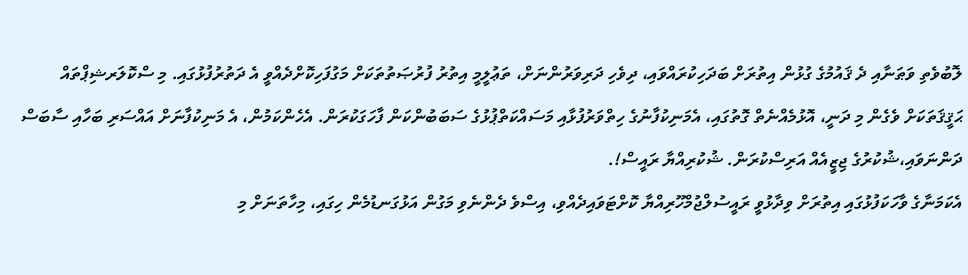ލޮބުވެތި ވަޠަނާއި ދެ ޤައުމުގެ ގުޅުން އިތުރަށް ބަދަހިކުރައްވައި، ދިވެހި ދަރިވަރުންނަށް، ތަޢުލީމީ އިތުރު ފުރުޞަތުތަކަށް މަގުފަހިކޮށްދެއްވީ އެ ދަތުރުފުޅުގައި. މި ސްކޮލަރޝިޕްތައް ޙަޤީޤަތަކަށް ވެގެން މި ދަނީ، އޮޅުމެއްނެތް ގޮތުގައި، އެމަނިކުފާނުގެ ހިތްވަރުފުޅާއި މަސައްކަތްޕުޅުގެ ސަބަބުންކަން ފާހަގަކުރަން. އެހެންކަމުން، އެ މަނިކުފާނަށް އައްސަރި ބަހާއި ސާބަސް ދަންނަވައި،ޝުކުރުގެ ޖިޒީއެއް އަރިސްކުރަން. ޝުކުރިއްޔާ ރައީސް!.
އެކަމަނާގެ ވާހަކަފުޅުގައި އިތުރަށް ވިދާޅުވީ ރައީސުލްޖުމްހޫރިއްޔާ ކޮށްޓަވައިދެއްވި، އިސްވެ ދެންނެވި މަގުން އަޅުގަނޑުމެން ހިގައި، މިހާތަނަށް މި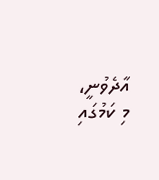އާދެވުނީ، މި ކަމުގައި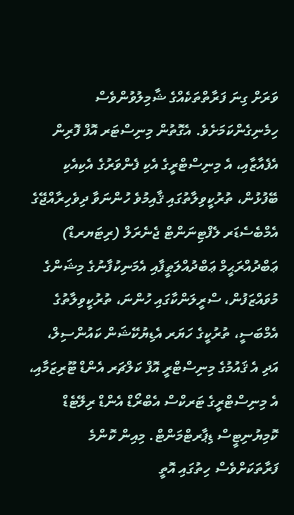ވަރަށް ގިނަ ފަރާތްތަކެއްގެ ޝާމިލުވުންވެސް ހިމެނިގެންކަމަށެވެ. އެގޮތުން މިނިސްޓަރ އޮފް ފޮރިން އެފެއާޒާއި، އެ މިނިސްޓްރީގެ އެކި ފެންވަރުގެ އެކިއެކި ބޭފުޅުން، ތުރުކީވިލާތުގައި ޤާއިމުވެ ހުންނަވާ ދިވެހިރާއްޖޭގެ އެމްބެސެޑަރ ލެފްޓިނަންޓް ޖެނެރަލް (ރިޓަޔރޑް) ޢަބްދުއްރަޙީމް ޢަބްދުއްލަޠީފާއި އެމަނިކުފާނުގެ މިޝަންގެ މުވައްޒަފުން، ސްރީލަންކާގައި ހުންނަ، ތުރުކީވިލާތުގެ އެމްބަސީ، ތުރުކީގެ ހަޔަރ އެޑިޔުކޭޝަން ކައުންސިލް، އަދި އެ ޤައުމުގެ މިނިސްޓްރީ އޮފް ކަލްޗަރ އެންޑް ޓޫރިޒަމާއި، އެ މިނިސްޓްރީގެ ޓަރކްސް އެބްރޯޑް އެންޑް ރިލޭޓެޑް ކޮމިޔުނިޓީސް ޑިޕާރޓްމަންޓް. މިއިން ކޮންމެ ފަރާތަކަށްވެސް ހިތުގައި އޮތީ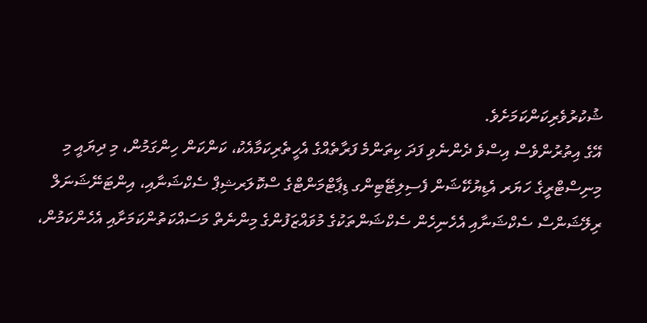ޝުކުރުވެރިކަންކަމަށެވެ.
އޭގެ އިތުރުންވެސް އިސްވެ ދެންނެވި ފަދަ ކިތަންމެ ފަރާތެއްގެ އެހީތެރިކަމާއެކު، ކަންކަން ހިންގަމުން، މި ދިޔައީ މި މިނިސްޓްރީގެ ހަޔަރ އެޑިޔުކޭޝަން ފެސިލިޓޭޓިންގ ޑިޕާޓްމަންޓްގެ ސްކޮލަރޝިޕް ސެކްޝަނާއި، އިންޓަނޭޝަނަލް ރިލޭޝަންސް ސެކްޝަނާއި އެހެނިހެން ސެކްޝަންތަކުގެ މުވައްޒަފުންގެ މިންނެތް މަސައްކަތުންކަމަށާއި އެހެންކަމުން،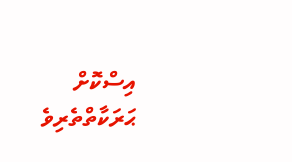އިސްކޮށް ޙަރަކާތްތެރިވެ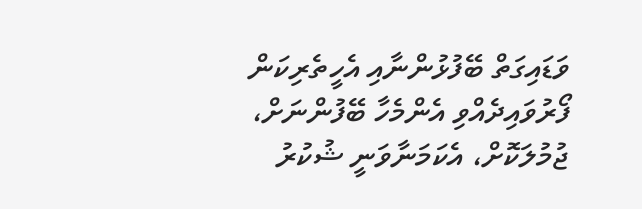ވަޑައިގަތް ބޭފުޅުންނާއި އެހީތެރިކަން ފޯރުވައިދެއްވި އެންމެހާ ބޭފުންނަށް، ޖުމުލަކޮށް، އެކަމަނާވަނީ ޝުކުރު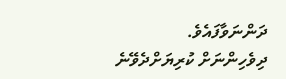ދަންނަވާފައެވެ.
ދިވެހިންނަށް ކުރިޔަށްދެވޭނެ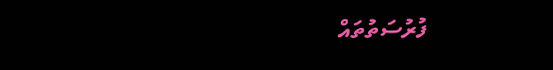ފުރުސަތުތައް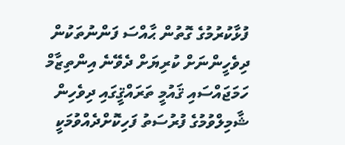ފުޅާކުރުމުގެ ގޮތުން ޙާއްސަ ފަންނުތަކުން ދިވެހީންނަށް ކުރިޔަށް ދެވޭނެ އިންތިޒާމް ހަމަޖައްސައި ޤައުމީ ތަރައްޤީގައި ދިވެހިން ޝާމިލްވުމުގެ ފުރުސަތު ފަހިކޮށްދެއްވުމަކީ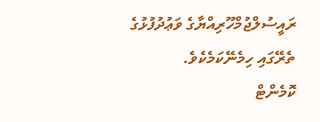ރައީސުލްޖުމްހޫރިއްޔާގެ ވަޢުދުފުޅުގެ ތެރޭގައި ހިމެނޭކަމެކެވެ.
ކޮމެންޓް